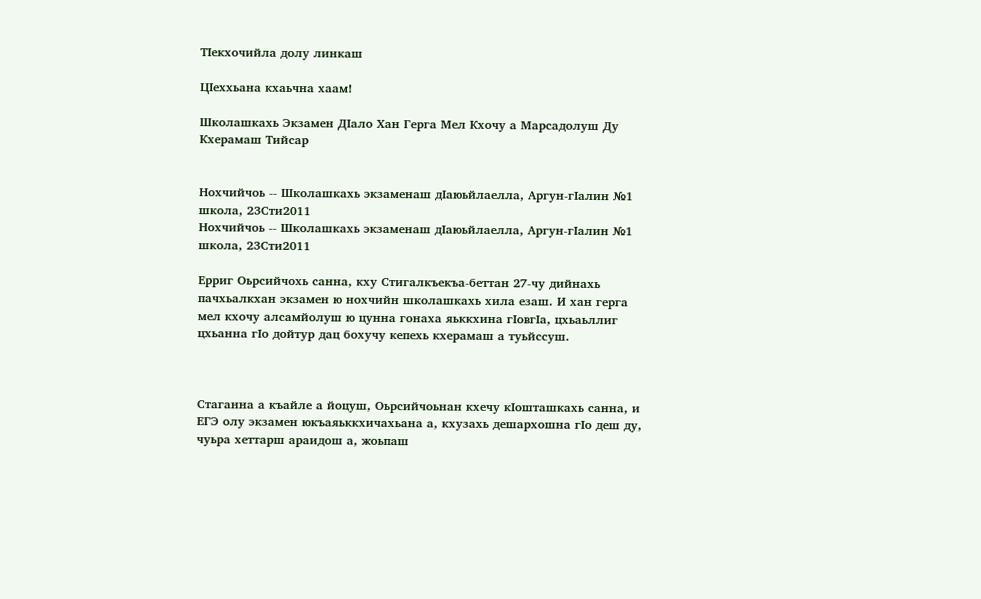ТIекхочийла долу линкаш

ЦIеххьана кхаьчна хаам!

Школашкахь Экзамен ДIало Хан Герга Мел Кхочу а Марсадолуш Ду Кхерамаш Тийсар


Нохчийчоь -- Школашкахь экзаменаш дIаюьйлаелла, Аргун-гIалин №1 школа, 23Сти2011
Нохчийчоь -- Школашкахь экзаменаш дIаюьйлаелла, Аргун-гIалин №1 школа, 23Сти2011

Ерриг Оьрсийчохь санна, кху Стигалкъекъа-беттан 27-чу дийнахь пачхьалкхан экзамен ю нохчийн школашкахь хила езаш. И хан герга мел кхочу алсамйолуш ю цунна гонаха яьккхина гIовгIа, цхьаьллиг цхьанна гIо дойтур дац бохучу кепехь кхерамаш а туьйссуш.



Стаганна а къайле а йоцуш, Оьрсийчоьнан кхечу кIошташкахь санна, и ЕГЭ олу экзамен юкъаяьккхичахьана а, кхузахь дешархошна гIо деш ду, чуьра хеттарш араидош а, жоьпаш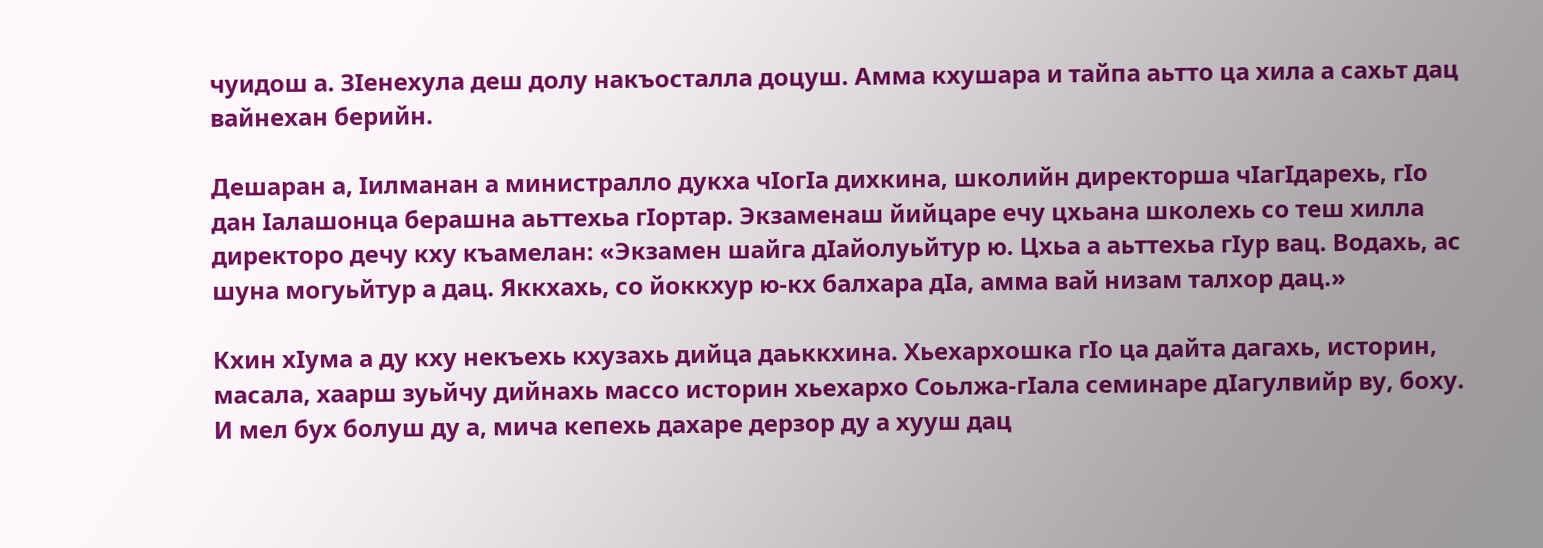чуидош а. ЗIенехула деш долу накъосталла доцуш. Амма кхушара и тайпа аьтто ца хила а сахьт дац вайнехан берийн.

Дешаран а, Iилманан а министралло дукха чIогIа дихкина, школийн директорша чIагIдарехь, гIо дан Iалашонца берашна аьттехьа гIортар. Экзаменаш йийцаре ечу цхьана школехь со теш хилла директоро дечу кху къамелан: «Экзамен шайга дIайолуьйтур ю. Цхьа а аьттехьа гIур вац. Водахь, ас шуна могуьйтур а дац. Яккхахь, со йоккхур ю-кх балхара дIа, амма вай низам талхор дац.»

Кхин хIума а ду кху некъехь кхузахь дийца даьккхина. Хьехархошка гIо ца дайта дагахь, историн, масала, хаарш зуьйчу дийнахь массо историн хьехархо Соьлжа-гIала семинаре дIагулвийр ву, боху. И мел бух болуш ду а, мича кепехь дахаре дерзор ду а хууш дац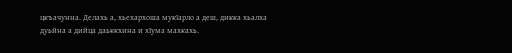цкъачунна. Делахь а, хьехархоша мукIарло а деш, дикка хьалха дуьйна а дийца даьккхина и хIума махкахь.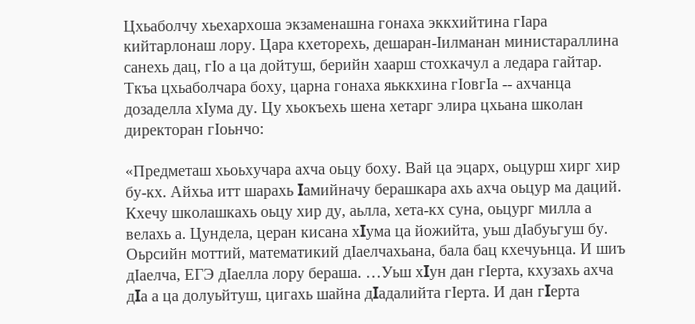Цхьаболчу хьехархоша экзаменашна гонаха эккхийтина гIара кийтарлонаш лору. Цара кхеторехь, дешаран-Iилманан министараллина санехь дац, гIо а ца дойтуш, берийн хаарш стохкачул а ледара гайтар. Ткъа цхьаболчара боху, царна гонаха яьккхина гIовгIа -- ахчанца дозаделла хIума ду. Цу хьокъехь шена хетарг элира цхьана школан директоран гIоьнчо:

«Предметаш хьоьхучара ахча оьцу боху. Вай ца эцарх, оьцурш хирг хир бу-кх. Айхьа итт шарахь Ιамийначу берашкара ахь ахча оьцур ма даций. Кхечу школашкахь оьцу хир ду, аьлла, хета-кх суна, оьцург милла а велахь а. Цундела, церан кисана хΙума ца йожийта, уьш дIабуьгуш бу. Оьрсийн моттий, математикий дIаелчахьана, бала бац кхечуьнца. И шиъ дIаелча, ЕГЭ дIаелла лору бераша. …Уьш хΙун дан гIерта, кхузахь ахча дΙа а ца долуьйтуш, цигахь шайна дΙадалийта гIерта. И дан гΙерта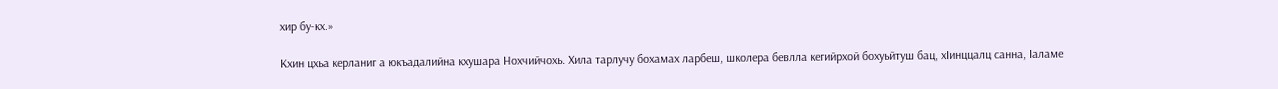хир бу-кх.»

Кхин цхьа керланиг а юкъадалийна кхушара Нохчийчохь. Хила тарлучу бохамах ларбеш, школера бевлла кегийрхой бохуьйтуш бац, хIинццалц санна, Iаламе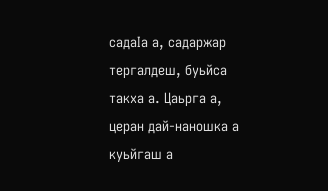садаIа а, садаржар тергалдеш, буьйса такха а. Цаьрга а, церан дай-наношка а куьйгаш а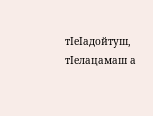тIеIадойтуш, тIелацамаш а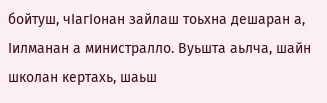бойтуш, чIагIонан зайлаш тоьхна дешаран а, Iилманан а министралло. Вуьшта аьлча, шайн школан кертахь, шаьш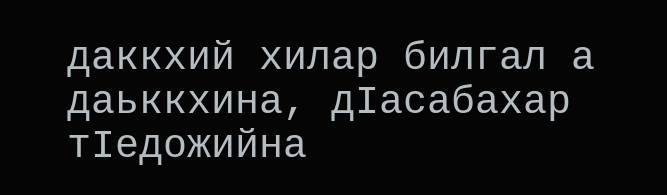даккхий хилар билгал а даьккхина, дIасабахар тIедожийна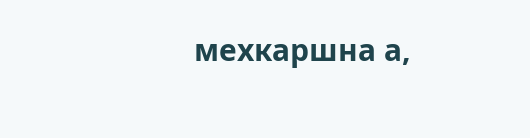мехкаршна а,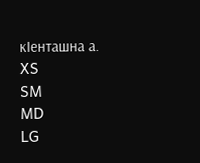кIенташна а.
XS
SM
MD
LG